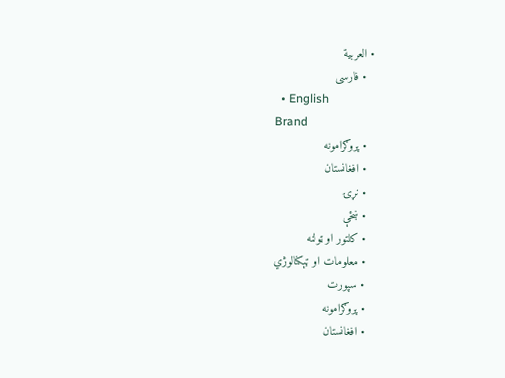• العربية
  • فارسی
  • English
Brand
  • پروګرامونه
  • افغانستان
  • نړۍ
  • ښځې
  • کلتور او ټولنه
  • معلومات او ټېکنالوژي
  • سپورت
  • پروګرامونه
  • افغانستان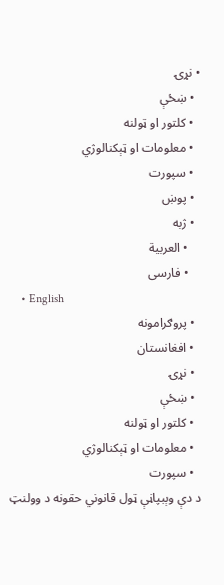• نړۍ
  • ښځې
  • کلتور او ټولنه
  • معلومات او ټېکنالوژي
  • سپورت
  • پوښ
  • ژبه
    • العربية
    • فارسی
    • English
  • پروګرامونه
  • افغانستان
  • نړۍ
  • ښځې
  • کلتور او ټولنه
  • معلومات او ټېکنالوژي
  • سپورت
د دې وېبپاڼې ټول قانوني حقونه د وولنټ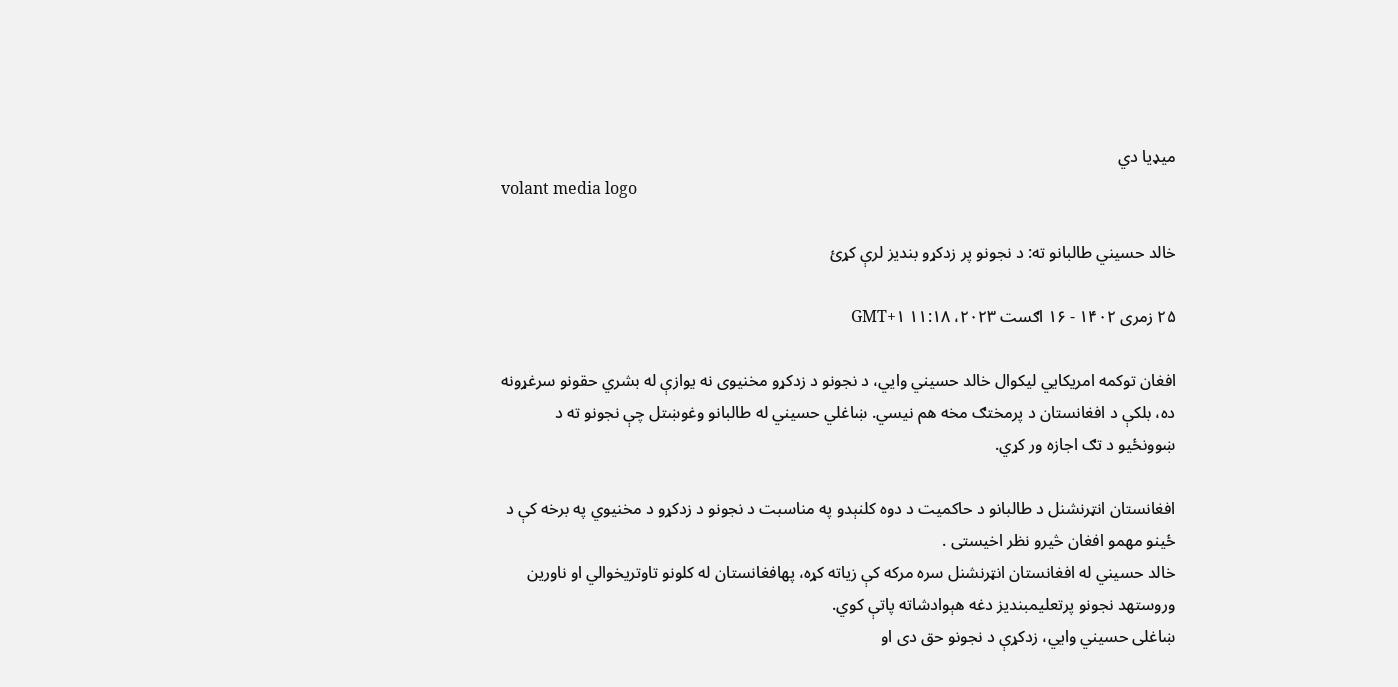میډیا دي
volant media logo

خالد حسیني طالبانو ته: د نجونو پر زدکړو بندیز لرې کړئ

۲۵ زمری ۱۴۰۲ - ۱۶ اګست ۲۰۲۳، ۱۱:۱۸ GMT+۱

افغان توکمه امریکایي لیکوال خالد حسیني وایي، د نجونو د زدکړو مخنیوی نه یوازې له بشري حقونو سرغړونه ده، بلکې د افغانستان د پرمختګ مخه هم نیسي. ښاغلي حسیني له طالبانو وغوښتل چې نجونو ته د ښوونځیو د تګ اجازه ور کړي.

افغانستان انټرنشنل د طالبانو د حاکمیت د دوه کلنېدو په مناسبت د نجونو د زدکړو د مخنیوي په برخه کې د ځینو مهمو افغان څیرو نظر اخیستی .
خالد حسیني له افغانستان انټرنشنل سره مرکه کې زیاته کړه، پهافغانستان له کلونو تاوتریخوالي او ناورین وروستهد نجونو پرتعلیمبندیز دغه هېوادشاته پاتې کوي.
ښاغلی حسیني وایي، زدکړې د نجونو حق دی او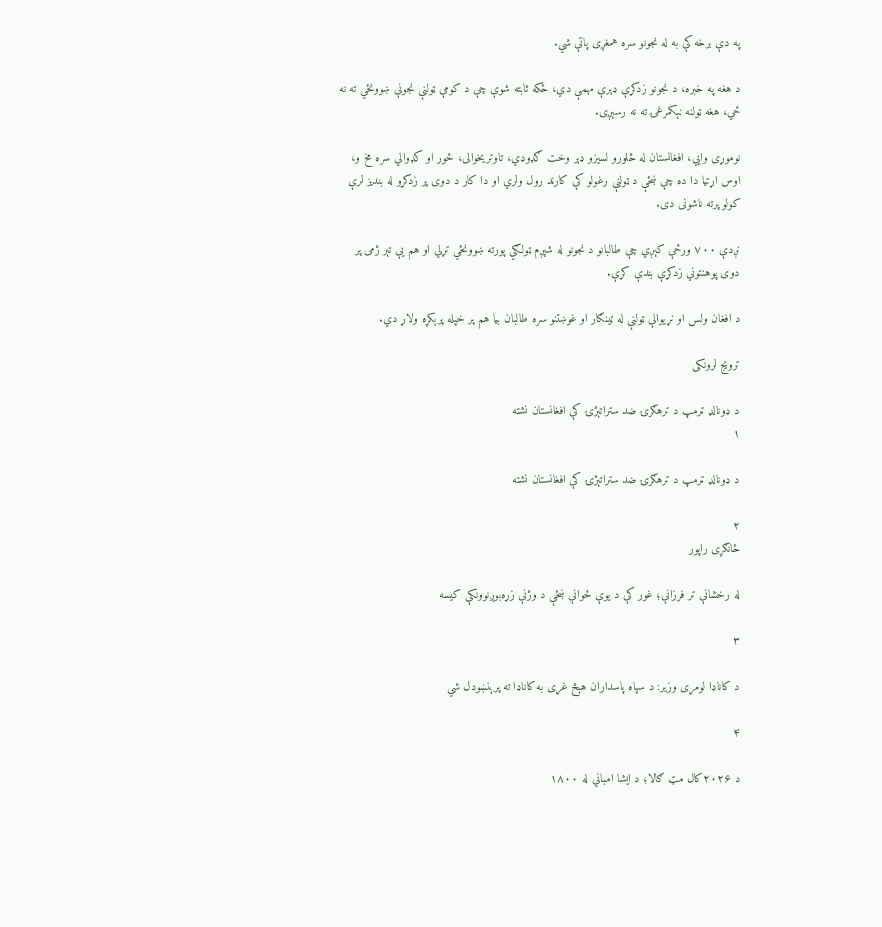په دې برخه کې به له نجونو سره همغږی پاتې شي.

د هغه په خبره، د نجونو زدکړې ډېرې مهمې دي، ځکه ثابته شوې چې د کومې ټولنې نجونې ښوونځي ته نه ځي، هغه ټولنه نېکمرغۍ ته نه رسېږی.

نوموړی وايي، افغانستان له څلورو لسیزو ډېر وخت ګډوډي، تاوتریخوالی، ځور او کډوالي سره مخ و، اوس اړتیا دا ده چې ښځې د ټولنې رغولو کې کارند رول ولري او دا کار د دوی پر زدکړو له بندیز لرې کولو پرته ناشونی دی.

نږدې ۷۰۰ ورځې کېږي چې طالبانو د نجونو له شپږم ټولګي پورته ښوونځي تړلي او هم یې تېر ژمی پر دوی پوهنتوني زدکړې بندې کړې.

د افغان ولس او نړیوالې ټولنې له ټینګار او غوښتنو سره طالبان بیا هم پر خپله پرېکړه ولاړ دي.

ترویج لرونکی

د ډونالډ ټرمپ د ترهګرۍ ضد ستراتېژۍ کې افغانستان نشته
۱

د ډونالډ ټرمپ د ترهګرۍ ضد ستراتېژۍ کې افغانستان نشته

۲
ځانګړی راپور

له رخشانې تر فرزانې؛ غور کې د یوې ځوانې ښځې د وژنې زړه‌بوږنوونکې کیسه

۳

د کاناډا لومړی وزیر: د سپاه پاسداران هېڅ غړی به کاناډا ته پرېنښودل شي

۴

د ۲۰۲۶کال مټ ګالا؛ د ایشا امباني له ۱۸۰۰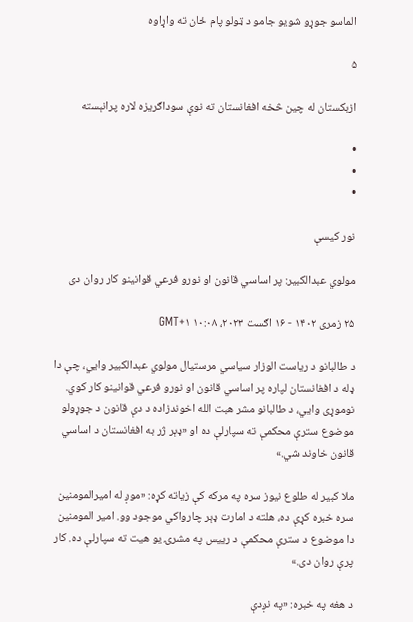الماسو جوړو شويو جامو د ټولو پام ځان ته واړاوه

۵

ازبکستان له چین څخه افغانستان ته نوې سوداګریزه لاره پرانېسته

•
•
•

نور کیسې

مولوي عبدالکبیر: پر اساسي قانون او نورو فرعي قوانینو کار روان دی

۲۵ زمری ۱۴۰۲ - ۱۶ اګست ۲۰۲۳، ۱۰:۰۸ GMT+۱

د طالبانو د ریاست الوزار سیاسي مرستیال مولوي عبدالکبیر وايي، چې دا ډله د افغانستان لپاره پر اساسي قانون او نورو فرعي قوانینو کار کوي. نوموړی وایي، د طالبانو مشر هبت الله اخوندزاده د دې قانون د جوړولو موضوع سترې محکمې ته سپارلې ده او «ډېر ژر به افغانستان د اساسي قانون خاوند شي.»

ملا کبیر له طلوع نیوز سره په مرکه کې زیاته کړه: «موږ له امیرالمومنین سره خبره کړې ده، هلته د امارت ډېر چارواکي موجود وو. امیر المومنین دا موضوع د سترې محکمې د رییس په مشرۍ یو هیت ته سپارلې ده. کار پرې روان دی.»

د هغه په خبره: «په نږدې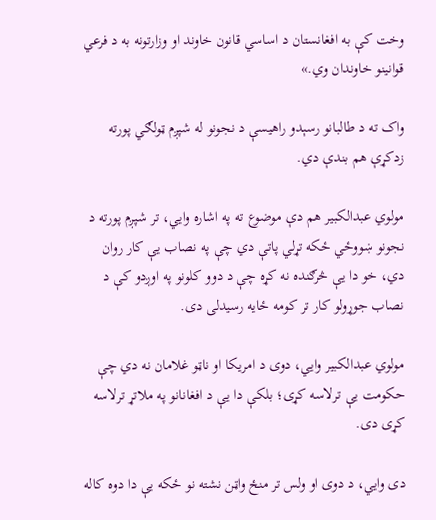وخت کې به افغانستان د اساسي قانون خاوند او وزارتونه به د فرعي قوانینو خاوندان وي.»

واک ته د طالبانو رسېدو راهیسې د نجونو له شپږم ټولګي پورته زدکړې هم بندې دي.

مولوي عبدالکبیر هم دې موضوع ته په اشاره وايي، تر شپږم پورته د نجونو ښووځي ځکه تړلي پاتې دي چې په نصاب يې کار روان دي، خو دا يې څرګنده نه کړه چې د دوو کلونو په اوږدو کې د نصاب جوړولو کار تر کومه ځایه رسیدلی دی.

مولوي عبدالکبیر وايي، دوی د امریکا او ناټو غلامان نه دي چې حکومت يې ترلاسه کړی؛ بلکې دا يې د افغانانو په ملاتړ ترلاسه کړی دی.

دی وايي، د دوی او ولس تر منځ واټن نشته نو ځکه يې دا دوه کاله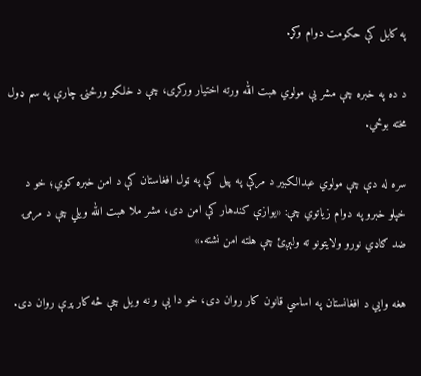په کابل کې حکومت دوام وکړ.

د ده په خبره چې مشر یې مولوي هبت الله ورته اختیار ورکړی، چې د خلکو ورځنۍ چارې په سم ډول مخته بوځي.

سره له دې چې مولوي عبدالکبیر د مرکې په پيل کې په ټول افغاستان کې د امن خبره کوي؛ خو د خپلو خبرو په دوام زیاتوي چې: «يوازې کندهار کې امن دی، مشر ملا هبت الله ویلي چې د مرمۍ ضد ګاډي نورو ولايتونو ته ولېږئ چې هلته امن نشته.»

هغه وايي د افغانستان په اساسي قانون کار روان دی، خو دا يې و نه ويل چې څه کار پرې روان دی.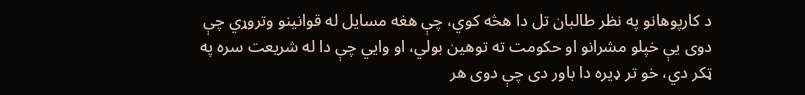د کارپوهانو په نظر طالبان تل دا هڅه کوي، چې هغه مسايل له قوانینو وتروړي چې دوی یې خپلو مشرانو او حکومت ته توهين بولي، او وايي چې دا له شریعت سره په ټکر دي، خو تر ډیره دا باور دی چې دوی هر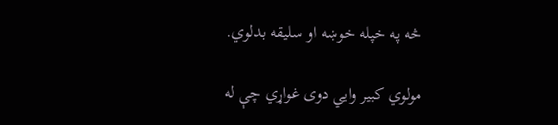څه په خپله خوښه او سلیقه بدلوي.

مولوي کبیر وايي دوی غواړي چې له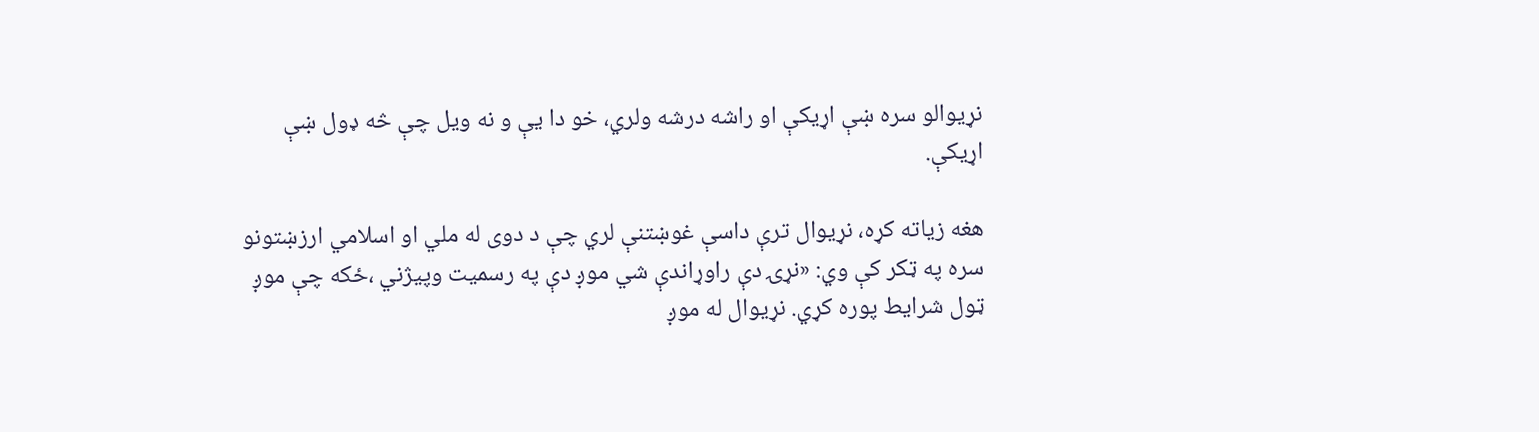نړیوالو سره ښې اړیکې او راشه درشه ولري، خو دا يې و نه ويل چې څه ډول ښې اړيکې.

هغه زیاته کړه، نړیوال ترې داسې غوښتنې لري چې د دوی له ملي او اسلامي ارزښتونو سره په ټکر کې وي: «نړۍ دې راوړاندې شي موږ دې په رسمیت وپیژني ،ځکه چې موږ ټول شرایط پوره کړي. نړیوال له موږ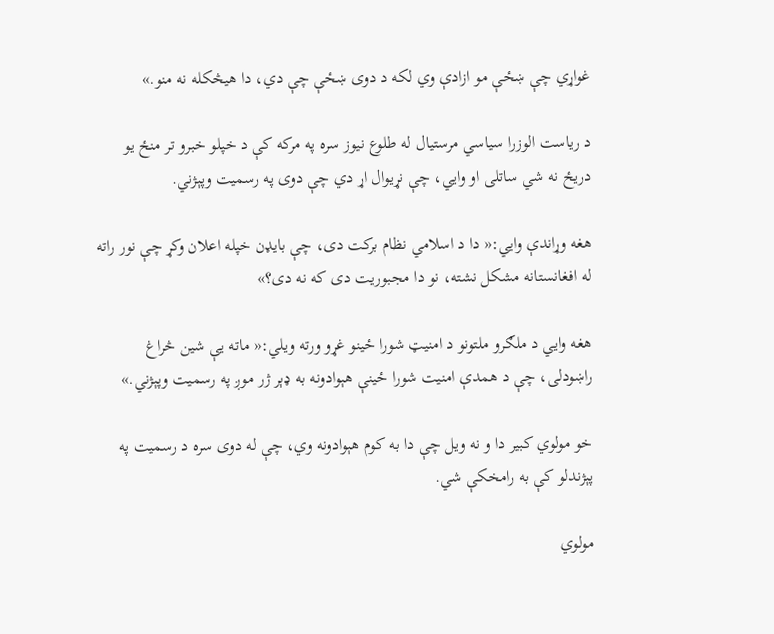غواړي چې ښځې مو ازادې وي لکه د دوی ښځې چې دي، دا هيڅکله نه منو.»

د ریاست الوزرا سیاسي مرستیال له طلوع نیوز سره په مرکه کې د خپلو خبرو تر منځ یو دريځ نه شي ساتلی او وايي، چې نړیوال اړ دي چې دوی په رسمیت وپېژني.

هغه وړاندې وايي:« دا د اسلامي نظام برکت دی، چې بايډن خپله اعلان وکړ چې نور راته له افغانستانه مشکل نشته، نو دا مجبوریت دی که نه دی؟»

هغه وايي د ملګرو ملتونو د امنيټ شورا ځينو غړو ورته ويلي:« ماته يې شین څراغ راښودلی، چې د همدې امنیت شورا ځينې هېوادونه به ډېر ژر موږ په رسمیت وپېژني.»

خو مولوي کبیر دا و نه ويل چې دا به کوم هېوادونه وي، چې له دوی سره د رسميت په پېژندلو کې به رامخکې شي.

مولوي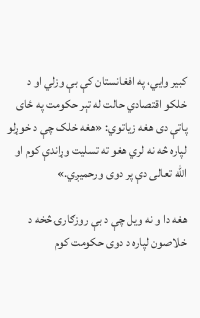کبیر وايي، په افغانستان کې بې وزلي او د خلکو اقتصادي حالت له تېر حکومت په ځای پاتې دی هغه زیاتوي: «هغه خلک چې د خوړلو لپاره څه نه لري هغو ته تسلیت وړاندې کوم او الله تعالی دې پر دوی ورحمیږي.»

هغه دا و نه ويل چې د بې روزګارۍ څخه د خلاصون لپاره د دوی حکومت کوم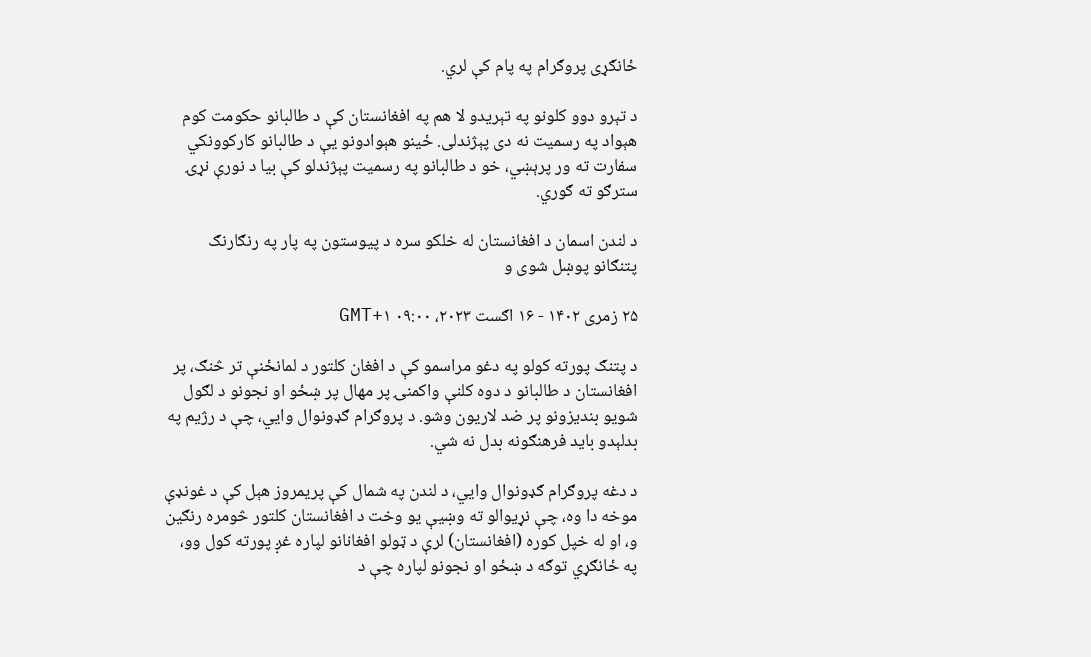ځانګړی پروګرام په پام کې لري.

د تېرو دوو کلونو په تېریدو لا هم په افغانستان کې د طالبانو حکومت کوم هېواد په رسميت نه دی پېژندلی. ځينو هېوادونو يې د طالبانو کارکوونکي سفارت ته ور پرېښي، خو د طالبانو په رسميت پېژندلو کې بیا د نورې نړۍ سترګو ته ګوري.

د لندن اسمان د افغانستان له خلکو سره د پیوستون په پار په رنګارنګ پتنګانو پوښل شوی و

۲۵ زمری ۱۴۰۲ - ۱۶ اګست ۲۰۲۳، ۰۹:۰۰ GMT+۱

د پتنګ پورته کولو په دغو مراسمو کې د افغان کلتور د لمانځنې تر څنګ، پر افغانستان د طالبانو د دوه کلنې واکمنۍ پر مهال پر ښځو او ن‍جونو د لګول شویو بندیزونو پر ضد لاریون وشو. د پروګرام ګډونوال وایي، چې د رژیم په بدلېدو باید فرهنګونه بدل نه شي.

د دغه پروګرام ګډونوال وايي، د لندن په شمال کې پریمروز هېل کې د غونډې موخه دا وه، چې نړیوالو ته وښیې یو وخت د افغانستان کلتور څومره رنګین و، او له خپل کوره (افغانستان) لرې د ټولو افغانانو لپاره غږ پورته کول وو، په ځانګړي توګه د ښځو او نجونو لپاره چې د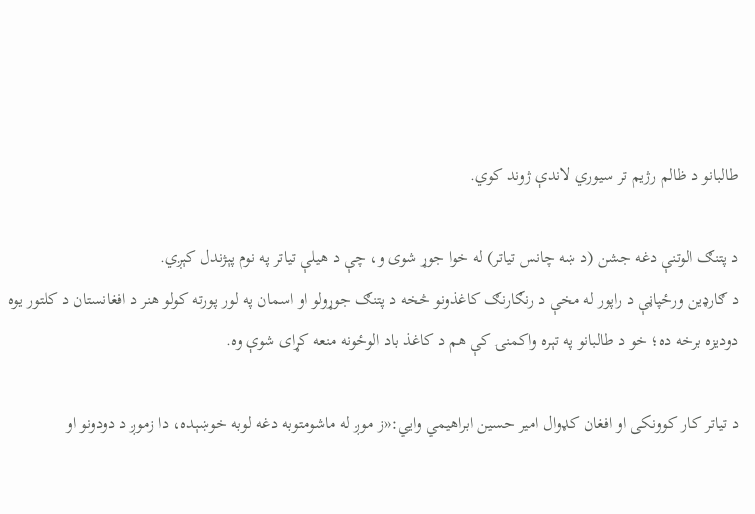طالبانو د ظالم رژیم تر سیوري لاندې ژوند کوي.

د پتنګ الوتنې دغه جشن (د ښه چانس تیاتر) له خوا جوړ شوی و، چې د هیلې تیاتر په نوم پېژندل کېږي.
د ګارډین ورځپاڼې د راپور له مخې د رنګارنګ کاغذونو څخه د پتنګ جوړولو او اسمان په لور پورته کولو هنر د افغانستان د کلتور یوه دودیزه برخه ده؛ خو د طالبانو په تېره واکمنۍ کې هم د کاغذ باد الوځونه منعه کړای شوې وه.

د تیاتر کار کوونکی او افغان کډوال امیر حسین ابراهیمي وايي:«ز موږ له ماشومتوبه دغه لوبه خوښېده، دا زموږ د دودونو او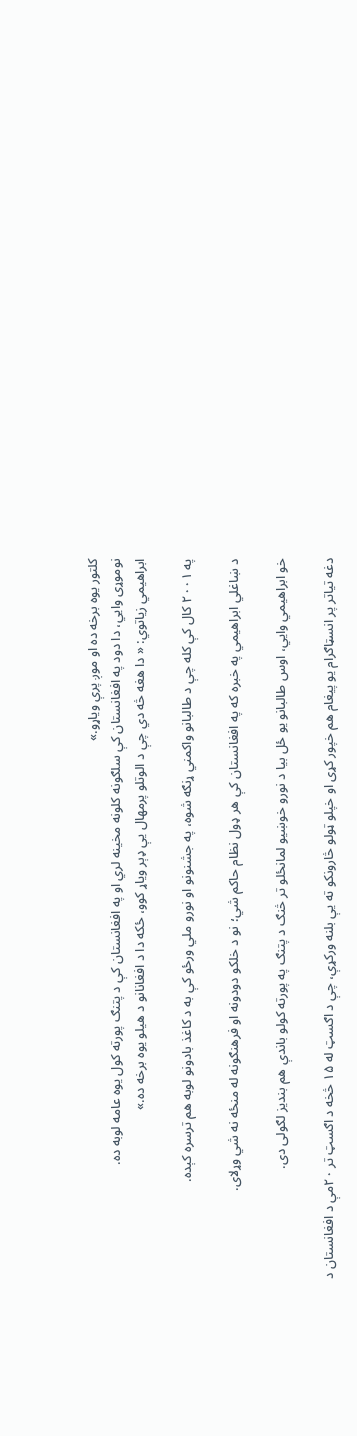کلتور یوه برخه ده او موږ پرې ویاړو.»
نوموړی وايي، دا دود په افغانستان کې سلګونه کلونه مخینه لري او په افغانستان کې د پتنګ پورته کول یوه عامه لوبه ده.
ابراهیمي زیاتوي: « دا هغه څه دي چې د الوتلو پرمهال يې ډېر ویاړ کوو، ځکه دا د افغانانو د هیلو یوه برخه ده.»

په ۲۰۰۱ کال کې کله چې د طالبانو واکمني ړنګه شوه، په جشنونو او نورو ملي ورځو کې به د کاغذ بادونو لوبه هم ترسره کېده.

د ښاغلي ابراهیمي په خبره که په افغانستان کې هر ‌‌‌‌‌‌ډول نظام حاکم شي؛ نو د خلکو دودونه او فرهنګونه له منځه نه شي وړلای.

خو ابراهیمي وايي، اوس طالبانو یو ځل بیا د نورو خوښیو لمانځلو تر څنګ د پتنګ په پورته کولو باندې هم بندیز لګولی دی.

دغه تیاتر پر انسټاګرام یو پیغام هم خپور کړی او خپلو ټولو څارونکو ته یې بلنه ورکړې، چې د اګسټ له ۱۵ څخه د اګسټ تر ۲۰مې د افغانستان د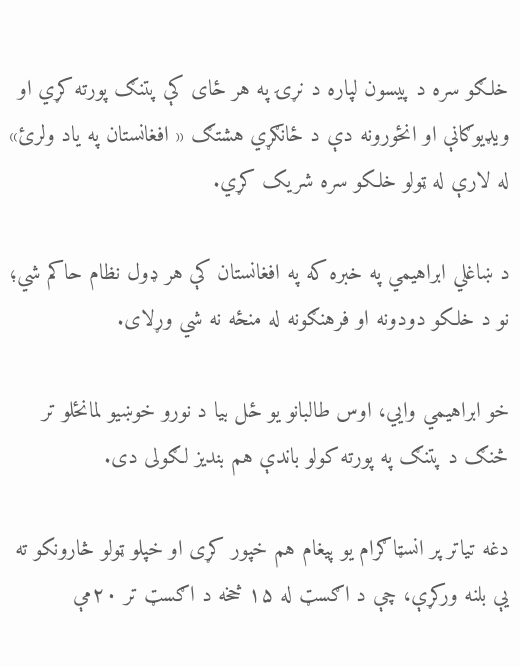خلګو سره د پیسون لپاره د نړۍ په هر ځای کې پتنګ پورته کړي او ویډیوګانې او انځورونه دې د ځانګړي هشتګ « افغانستان په یاد ولرئ» له لارې له ټولو خلکو سره شریک کړي.

د ښاغلي ابراهیمي په خبره که په افغانستان کې هر ‌‌‌‌‌‌ډول نظام حاکم شي؛ نو د خلکو دودونه او فرهنګونه له منځه نه شي وړلای.

خو ابراهیمي وايي، اوس طالبانو یو ځل بیا د نورو خوښیو لمانځلو تر څنګ د پتنګ په پورته کولو باندې هم بندیز لګولی دی.

دغه تیاتر پر انسټاګرام یو پیغام هم خپور کړی او خپلو ټولو څارونکو ته یې بلنه ورکړې، چې د اګسټ له ۱۵ څخه د اګسټ تر ۲۰مې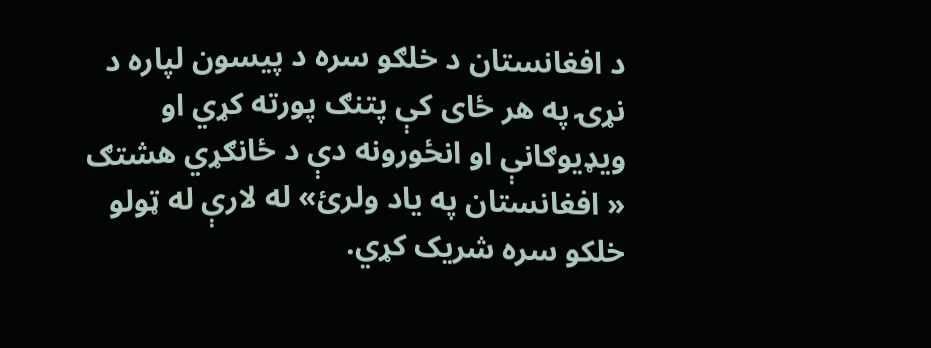د افغانستان د خلګو سره د پیسون لپاره د نړۍ په هر ځای کې پتنګ پورته کړي او ویډیوګانې او انځورونه دې د ځانګړي هشتګ « افغانستان په یاد ولرئ» له لارې له ټولو خلکو سره شریک کړي.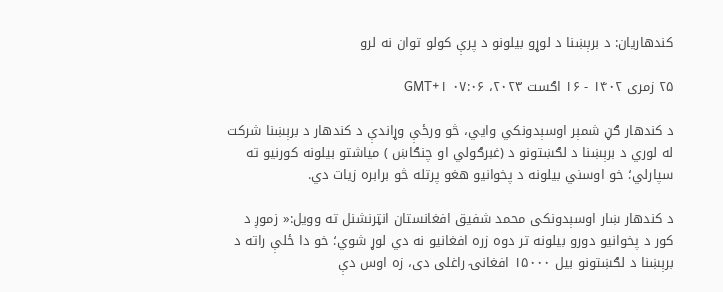کندهاریان: د برېښنا د لوړو بیلونو د پرې کولو توان نه لرو

۲۵ زمری ۱۴۰۲ - ۱۶ اګست ۲۰۲۳، ۰۷:۰۶ GMT+۱

د کندهار ګڼ شمېر اوسېدونکي وايي، څو ورځې وړاندې د کندهار د برېښنا شرکت له لوري د برېښنا د لګښتونو د (غبرګولي او چنګاښ ) میاشتو بیلونه کورنیو ته سپارلي؛ خو اوسني بیلونه د پخوانیو هغو پرتله څو برابره زیات دي.

د کندهار ښار اوسېدونکی محمد شفیق افغانستان انټرنشنل ته وویل:« زموږ د کور د پخوانیو دورو بیلونه تر دوه زره افغانیو نه دي لوړ شوي؛ خو دا ځلې راته د برېښنا د لګښتونو بیل ۱۵۰۰۰ افغانۍ راغلی دی، زه اوس دې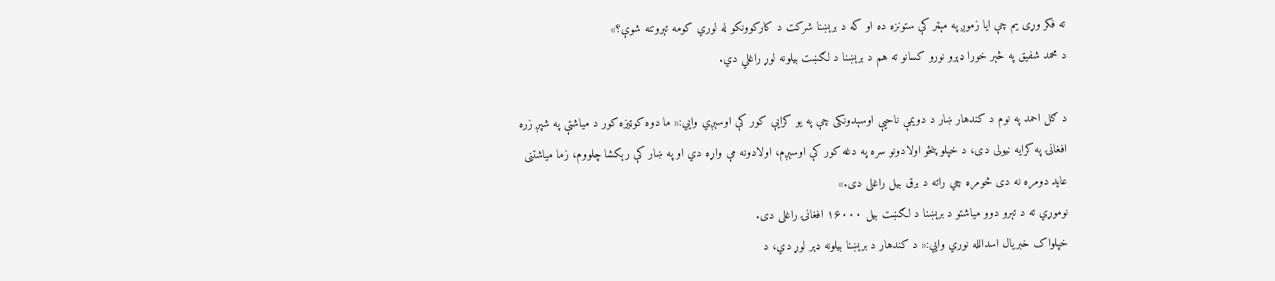ته فکر وړی یم چې ایا زموږ په مېټر کې ستونزه ده او که د برېښنا شرکت د کارکوونکو له لوري کومه تېروتنه شوې؟»
د محمد شفیق په څېر خورا ډېرو نورو کسانو ته هم د برېښنا د لګښت بیلونه لوړ راغلي دي.

د ګل احمد په نوم د کندهار ښار د دویمې ناحیې اوسېدونکی چې په یو کرایې کور کې اوسېږي وايي:« ما دوه کوټیزه کور د میاشتې په شپږ زره افغانۍ په کرایه نیولی دی، د خپلو پنځو اولادونو سره په دغه کور کې اوسېږم، اولادونه مې واړه دي او په ښار کې رېکشا چلووم، زما میاشتنی عاید دومره نه دی څومره چي راته د برق بیل راغلی دی.»
نوموړي ته د تېرو دوو میاشتو د برېښنا د لګښت بیل ۱۶۰۰۰ افغانۍ راغلی دی.
خپلواک خبریال اسدالله نوري وايي:« د کندهار د برېښنا بیلونه ډېر لوړ دي، د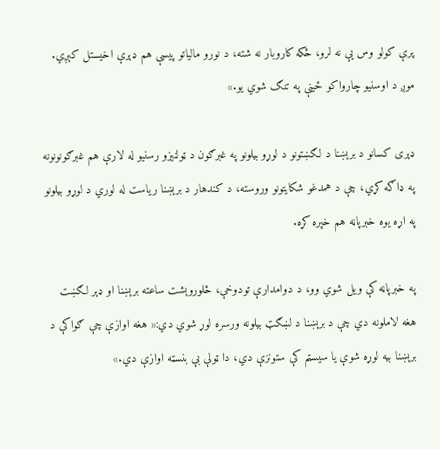پرې کولو وس یې نه لرو، ځکه کاروبار نه شته، د نورو مالیاتو پیسې هم‌ ډېرې اخیستل کېږي. موږ د اوسنیو چارواکو ځينې په تنګ شوي یو.»

ډېری کسانو د برېښنا د لګښتونو د لوړو بیلونو په غبرګون د ټولنیزو رسنیو له لارې هم غبرګونونونه په ‌‌‌‌‌‌ډاګه کړي، چې د همدغو شکایتونو وروسته، د کندهار د برېښنا ریاست له لوري د لوړو بیلونو په اړه یوه خبرپاڼه هم خپره کړه.

په خبرپاڼه کې ویل شوي وو، د دوامدارې تودوخې، څلوروېشت ساعته برېښنا او ډېر لګښت هغه لاملونه دي چې د برېښنا د لښګټ بیلونه ورسره لوړ شوي دي:« هغه اوازې چې ګواکې د برېښنا بیه لوړه شوې یا سیسټم کې ستونزې دي، دا ټولې بې بنسټه اوازې دي.»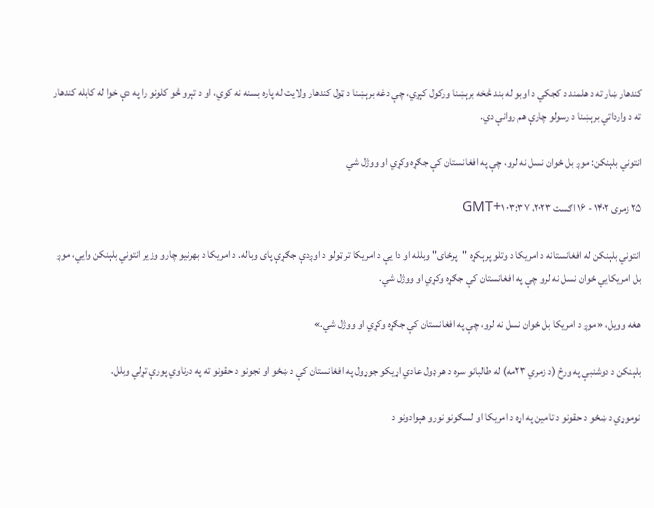کندهار ښار ته د هلمند د کجکي د اوبو له بند څخه برېښنا ورکول کېږي، چې دغه برېښنا د ټول کندهار ولایت له پاره بسنه نه کوي، او د تېرو څو کلونو را په دې خوا له کابله کندهار ته د وارداتي برېښنا د رسولو چارې هم روانې دي.

انتوني بلېنکن: موږ بل ځوان نسل نه لرو، چې په افغانستان کې جګړه وکړي او ووژل شي

۲۵ زمری ۱۴۰۲ - ۱۶ اګست ۲۰۲۳، ۰۳:۳۷ GMT+۱

انتوني بلېنکن له افغانستانه د امريکا د وتلو پرېکړه "پرځای" وبلله او دا يې د امريکا تر ټولو د اوږدې جګړې پای وباله. د امریکا د بهرنیو چارو وزیر انتوني بلېنکن وایي، موږ بل امریکايي ځوان نسل نه لرو چې په افغانستان کې جګړه وکړي او ووژل شي.

هغه وویل، «موږ د امریکا بل ځوان نسل نه لرو، چې په افغانستان کې جګړه وکړي او ووژل شي.»

بلېنکن د دوشنبې په ورځ (د زمري ۲۳مه) له طالبانو سره د هر ډول عادي اړیکو جوړول په افغانستان کې د ښځو او نجونو د حقونو ته په درناوي پورې تړلي وبلل.

نوموړي د ښځو د حقونو د تامین په اړه د امریکا او لسګونو نورو هېوادونو د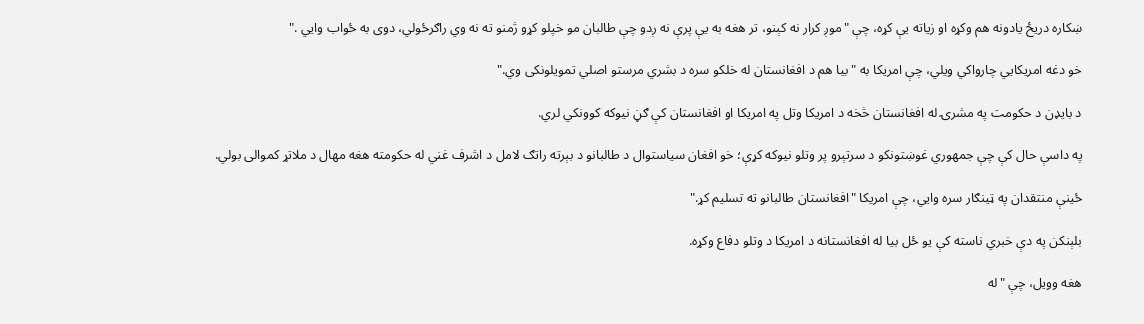ښکاره دریځ یادونه هم وکړه او زیاته یې کړه، چې "موږ کرار نه کېنو، تر هغه به يې پرې نه ږدو چې طالبان مو خپلو کړو ژمنو ته نه وي راګرځولي، دوی به ځواب وايي ."

خو دغه امریکايي چارواکي ویلي، چې امریکا به "بیا هم د افغانستان له خلکو سره د بشري مرستو اصلي تمویلونکی وي."

د بایډن د حکومت په مشرۍ له افغانستان څخه د امریکا وتل په امریکا او افغانستان کې ګڼ نیوکه کوونکي لري.

په داسې حال کې چې جمهوري غوښتونکو د سرتېرو پر وتلو نیوکه کړې؛ خو افغان سیاستوال د طالبانو د بېرته راتګ لامل د اشرف غني له حکومته هغه مهال د ملاتړ کموالی بولي.

ځینې منتقدان په ټينګار سره وايي، چې امریکا "افغانستان طالبانو ته تسلیم کړ."

بلېنکن په دې خبري ناسته کې یو ځل بیا له افغانستانه د امریکا د وتلو دفاع وکړه.

هغه وویل، چې "له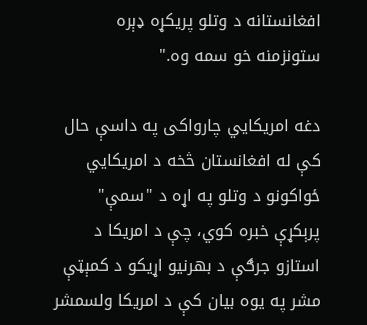افغانستانه د وتلو پریکړه ډېره ستونزمنه خو سمه وه."

دغه امریکايي چارواکی په داسې حال کې له افغانستان څخه د امریکايي ځواکونو د وتلو په اړه د "سمې" پرېکړې خبره کوي، چې د امریکا د استازو جرګې د بهرنیو اړیکو د کمېټې مشر په یوه بیان کې د امریکا ولسمشر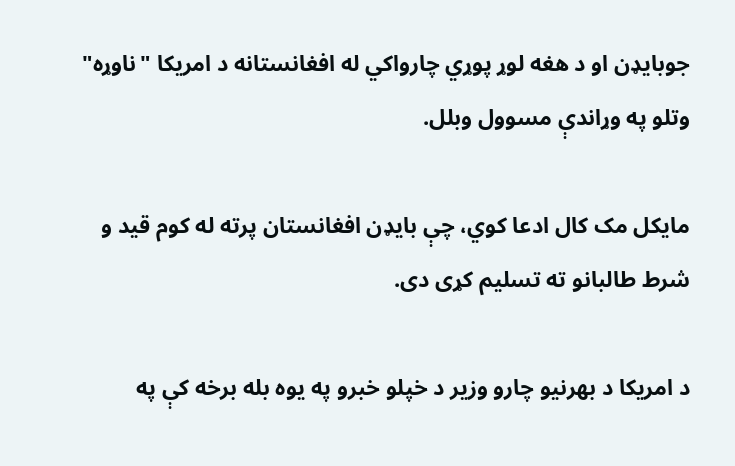جوبایډن او د هغه لوړ پوړي چارواکي له افغانستانه د امریکا "ناوړه" وتلو په وړاندې مسوول وبلل.

مایکل مک کال ادعا کوي، چې بایډن افغانستان پرته له کوم قید و شرط طالبانو ته تسلیم کړی دی.

د امريکا د بهرنيو چارو وزير د خپلو خبرو په يوه بله برخه کې په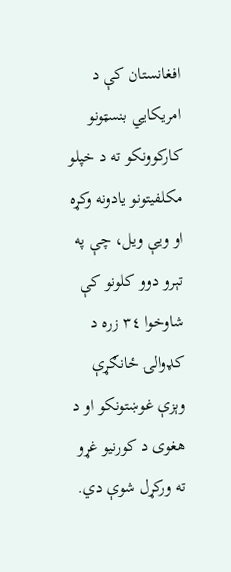افغانستان کې د امريکايي بنسټونو کارکوونکو ته د خپلو مکلفيتونو يادونه وکړه او ويې ويل، چې په تېرو دوو کلونو کې شاوخوا ٣٤ زره د کډوالۍ ځانګړې وېزې غوښتونکو او د هغوى د کورنيو غړو ته ورکړل شوې دي.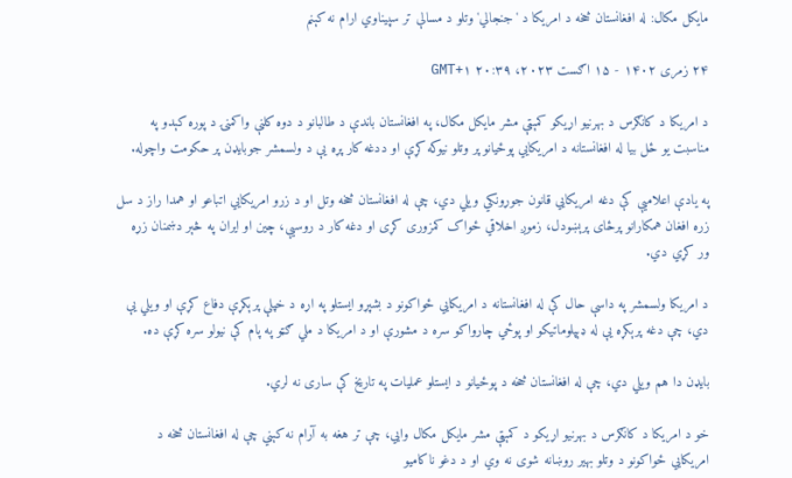مایکل مکال: له افغانستان څخه د امریکا د 'جنجالي' وتلو د مسالې تر سپیناوي ارام نه کېنم

۲۴ زمری ۱۴۰۲ - ۱۵ اګست ۲۰۲۳، ۲۰:۳۹ GMT+۱

د امریکا د کانګرس د بهرنیو اړیکو کمېټې مشر مایکل مکال، په افغانستان باندې د طالبانو د دوه کلنې واکمنۍ د پوره کېدو په مناسبت یو ځل بیا له افغانستانه د امریکايي پوځیانو پر وتلو نیوکه کړې او ددغه کار پړه یې د ولسمشر جوبایډن پر حکومت واچوله.

په یادې اعلامیې کې دغه امریکايي قانون جوړونکي ویلي دي، چې له افغانستان څخه وتل او د زرو امریکايي اتباعو او همدا راز د سل زره افغان همکارانو پرځای پرېښودل، زموږ اخلاقي ځواک کمزوری کړی او دغه کار د روسیې، چین او ایران په څېر دښمنان زړه ور کړي دي.

د امریکا ولسمشر په داسې حال کې له افغانستانه د امریکايي ځواکونو د بشپړو ایستلو په اړه د خپلې پرېکړې دفاع کړې او ویلي یې دي، چې دغه پرېکړه یې له ډېپلوماتیکو او پوځي چارواکو سره د مشورې او د امریکا د ملي ګټو په پام کې نیولو سره کړې ده.

بایډن دا هم ویلي دي، چې له افغانستان څخه د پوځيانو د ایستلو عملیات په تاریخ کې ساری نه لري.

خو د امریکا د کانګرس د بهرنیو اړیکو د کمېټې مشر مایکل مکال وايي، چې تر هغه به آرام نه کېني چې له افغانستان څخه د امریکايي ځواکونو د وتلو بهیر روښانه شوی نه وي او د دغو ناکامیو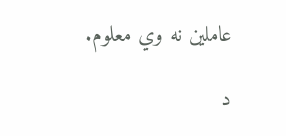عاملین نه وي معلوم.

د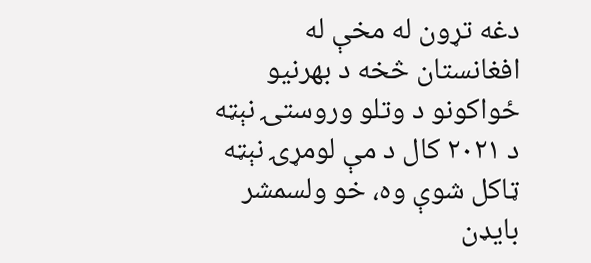دغه تړون له مخې له افغانستان څخه د بهرنیو ځواکونو د وتلو وروستۍ نېټه د ۲۰۲۱ کال د مې لومړۍ نېټه ټاکل شوې وه، خو ولسمشر بایډن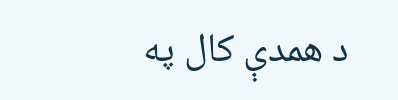د همدې کال په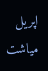اپریل میاشت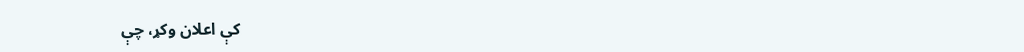کې اعلان وکړ، چې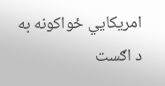امریکايي ځواکونه به د اګست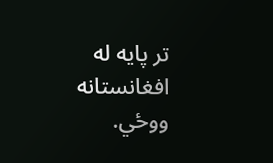تر پایه له افغانستانه ووځي.